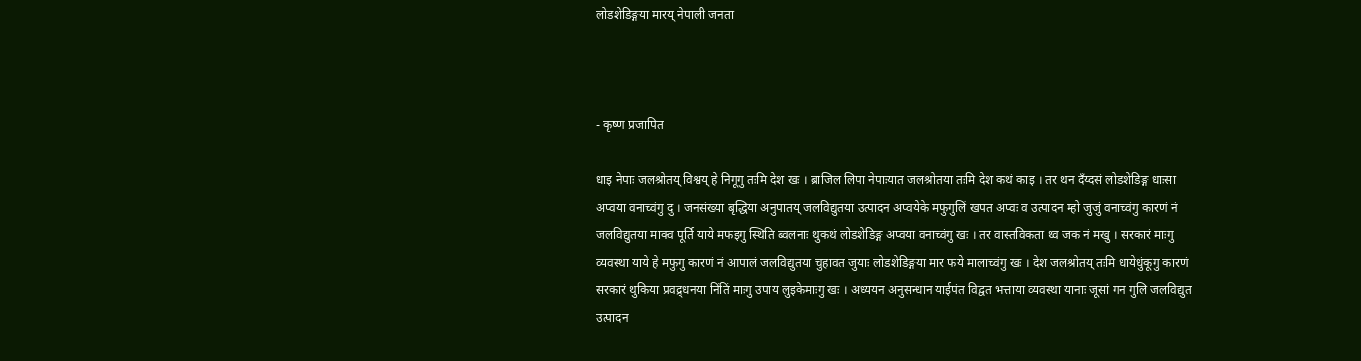लोडशेडिङ्गया मारय् नेपाली जनता



- कृष्ण प्रजापित

धाइ नेपाः जलश्रोतय् विश्वय् हे निगूगु तःमि देश खः । ब्राजिल लिपा नेपाःयात जलश्रोतया तःमि देश कथं काइ । तर थन दँय्दसं लोडशेडिङ्ग धाःसा अप्वया वनाच्वंगु दु । जनसंख्या बृद्धिया अनुपातय् जलविद्युतया उत्पादन अप्वयेके मफुगुलिं खपत अप्वः व उत्पादन म्हो जुजुं वनाच्वंगु कारणं नं जलविद्युतया माक्व पूर्ति याये मफइगु स्थिति ब्वलनाः थुकथं लोडशेडिङ्ग अप्वया वनाच्वंगु खः । तर वास्तविकता थ्व जक नं मखु । सरकारं माःगु व्यवस्था याये हे मफुगु कारणं नं आपालं जलविद्युतया चुहावत जुयाः लोडशेडिङ्गया मार फये मालाच्वंगु खः । देश जलश्रोतय् तःमि धायेधुंकूगु कारणं सरकारं थुकिया प्रवद्र्धनया निंतिं माःगु उपाय लुइकेमाःगु खः । अध्ययन अनुसन्धान याईपंत विद्वत भत्ताया व्यवस्था यानाः जूसां गन गुलि जलविद्युत उत्पादन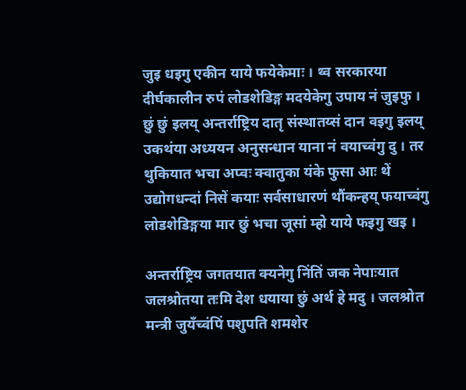जुइ धइगु एकीन याये फयेकेमाः । थ्व सरकारया दीर्घकालीन रुपं लोडशेडिङ्ग मदयेकेगु उपाय नं जुइफु । छुं छुं इलय् अन्तर्राष्ट्रिय दातृ संस्थातय्सं दान वइगु इलय् उकथंया अध्ययन अनुसन्धान याना नं वयाच्वंगु दु । तर थुकियात भचा अप्वः क्वातुका यंके फुसा आः थें उद्योगधन्दां निसें कयाः सर्वसाधारणं थौंकन्हय् फयाच्वंगु लोडशेडिङ्गया मार छुं भचा जूसां म्हो याये फइगु खइ ।

अन्तर्राष्ट्रिय जगतयात क्यनेगु निंतिं जक नेपाःयात जलश्रोतया तःमि देश धयाया छुं अर्थ हे मदु । जलश्रोत मन्त्री जुयँच्वंपिं पशुपति शमशेर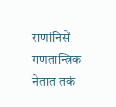राणांनिसें गणतान्त्रिक नेतात तकं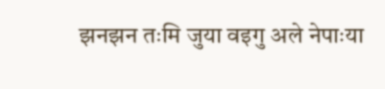झनझन तःमि जुया वइगु अले नेपाःया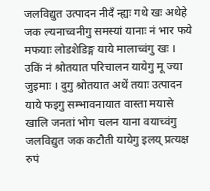जलविद्युत उत्पादन नीदँ न्ह्यः गथे खः अथेहे जक ल्यनाच्वनीगु समस्यां यानाः नं भार फये मफयाः लोडशेडिङ्ग याये मालाच्वंगु खः । उकिं नं श्रोतयात परिचालन यायेगु मू ज्या जुइमाः । दुगु श्रोतयात अथें तयाः उत्पादन याये फइगु सम्भावनायात वास्ता मयासे खालि जनतां भोग चलन याना वयाच्वंगु जलविद्युत जक कटौती यायेगु इलय् प्रत्यक्ष रुपं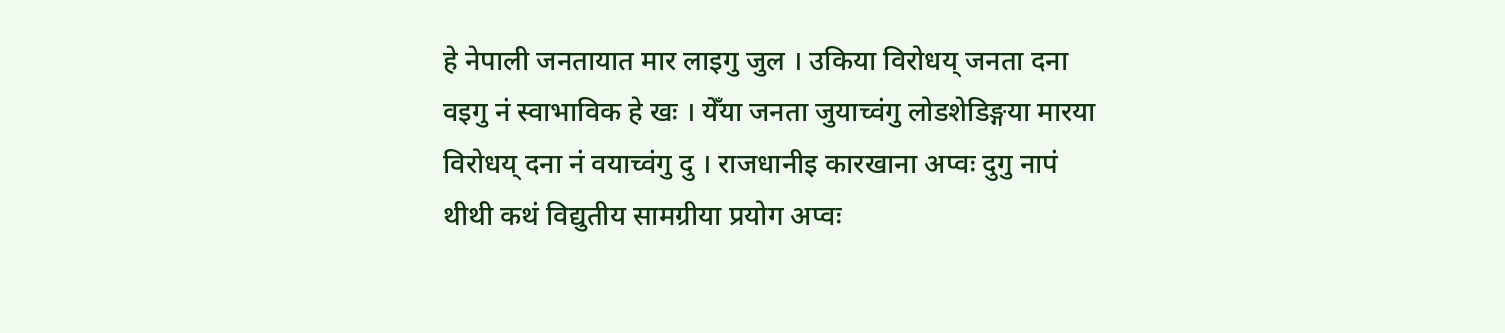हे नेपाली जनतायात मार लाइगु जुल । उकिया विरोधय् जनता दना वइगु नं स्वाभाविक हे खः । येँया जनता जुयाच्वंगु लोडशेडिङ्गया मारया विरोधय् दना नं वयाच्वंगु दु । राजधानीइ कारखाना अप्वः दुगु नापं थीथी कथं विद्युतीय सामग्रीया प्रयोग अप्वः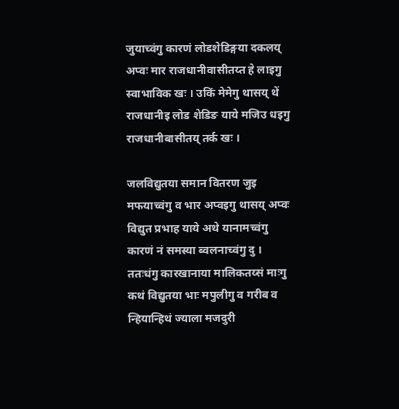जुयाच्वंगु कारणं लोडशेडिङ्गया दकलय् अप्वः मार राजधानीवासीतय्त हे लाइगु स्वाभाविक खः । उकिं मेमेगु थासय् थें राजधानीइ लोड शेडिङ याये मजिउ धइगु राजधानीबासीतय् तर्क खः ।

जलविद्युतया समान वितरण जुइ मफयाच्वंगु व भार अप्वइगु थासय् अप्वः विद्युत प्रभाह याये अथे यानामच्वंगु कारणं नं समस्या ब्वलनाच्वंगु दु । ततःधंगु कारखानाया मालिकतय्सं माःगु कथं विद्युतया भाः मपुलीगु व गरीब व न्हियान्हिथं ज्याला मजदुरी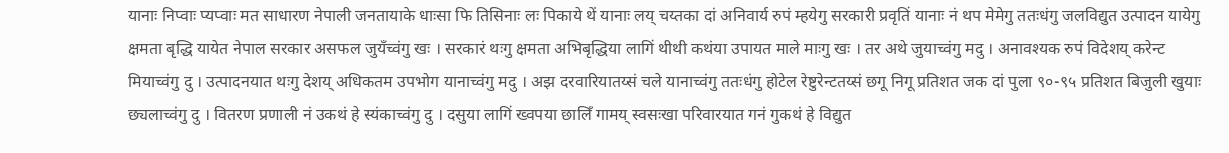यानाः निप्वाः प्यप्वाः मत साधारण नेपाली जनतायाके धाःसा फि तिसिनाः लः पिकाये थें यानाः लय् चय्तका दां अनिवार्य रुपं म्हयेगु सरकारी प्रवृतिं यानाः नं थप मेमेगु ततःधंगु जलविद्युत उत्पादन यायेगु क्षमता बृद्धि यायेत नेपाल सरकार असफल जुयँच्वंगु खः । सरकारं थःगु क्षमता अभिबृद्धिया लागिं थीथी कथंया उपायत माले माःगु खः । तर अथे जुयाच्वंगु मदु । अनावश्यक रुपं विदेशय् करेन्ट मियाच्वंगु दु । उत्पादनयात थःगु देशय् अधिकतम उपभोग यानाच्वंगु मदु । अझ दरवारियातय्सं चले यानाच्वंगु ततःधंगु होटेल रेष्टुरेन्टतय्सं छगू निगू प्रतिशत जक दां पुला ९०-९५ प्रतिशत बिजुली खुयाः छ्यलाच्वंगु दु । वितरण प्रणाली नं उकथं हे स्यंकाच्वंगु दु । दसुया लागिं ख्वपया छालिँ गामय् स्वसःखा परिवारयात गनं गुकथं हे विद्युत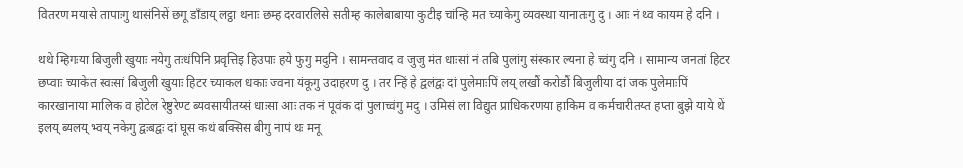वितरण मयासे तापाःगु थासंनिसें छगू डाँडाय् लट्ठा थनाः छम्ह दरवारलिसे सतीम्ह कालेबाबाया कुटीइ चांन्हि मत च्याकेगु व्यवस्था यानातःगु दु । आः नं थ्व कायम हे दनि ।

थथे म्हिगःया बिजुली खुयाः नयेगु तःधंपिनि प्रवृत्तिइ हिउपाः हये फुगु मदुनि । सामन्तवाद व जुजु मंत धाःसां नं तबि पुलांगु संस्कार ल्यना हे च्वंगु दनि । सामान्य जनतां हिटर छप्वाः च्याकेत स्वःसां बिजुली खुयाः हिटर च्याकल धकाः ज्वना यंकूगु उदाहरण दु । तर न्हिं हे द्वलंद्वः दां पुलेमाःपिं लय् लखौं करोडौं बिजुलीया दां जक पुलेमाःपिं कारखानाया मालिक व होटेल रेष्टुरेण्ट ब्यवसायीतय्सं धाःसा आः तक नं पूवंक दां पुलाच्वंगु मदु । उमिसं ला विद्युत प्राधिकरणया हाकिम व कर्मचारीतय्त हप्ता बुझे याये थें इलय् ब्यलय् भ्वय् नकेगु द्वःबद्वः दां घूस कथं बक्सिस बीगु नापं थः मनू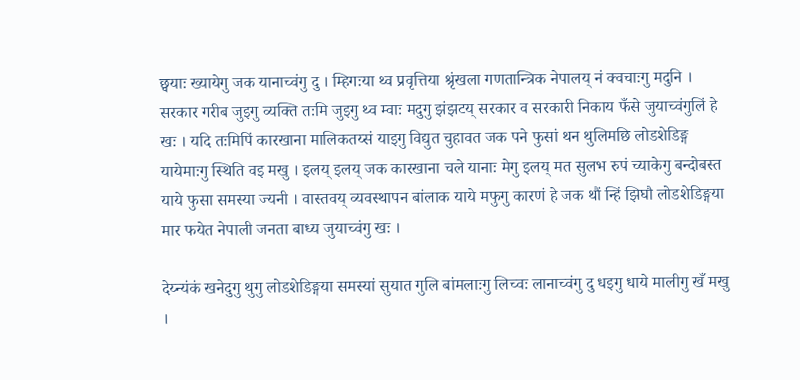छ्वयाः ख्यायेगु जक यानाच्वंगु दु । म्हिगःया थ्व प्रवृत्तिया श्रृंखला गणतान्त्रिक नेपालय् नं क्वचाःगु मदुनि । सरकार गरीब जुइगु व्यक्ति तःमि जुइगु थ्व म्वाः मदुगु झंझटय् सरकार व सरकारी निकाय फँसे जुयाच्वंगुलिं हे खः । यदि तःमिपिं कारखाना मालिकतय्सं याइगु विद्युत चुहावत जक पने फुसां थन थुलिमछि लोडशेडिङ्ग यायेमाःगु स्थिति वइ मखु । इलय् इलय् जक कारखाना चले यानाः मेगु इलय् मत सुलभ रुपं च्याकेगु बन्दोबस्त याये फुसा समस्या ज्यनी । वास्तवय् व्यवस्थापन बांलाक याये मफुगु कारणं हे जक थौं न्हिं झिघौ लोडशेडिङ्गया मार फयेत नेपाली जनता बाध्य जुयाच्वंगु खः ।

देय्न्यंकं खनेदुगु थुगु लोडशेडिङ्गया समस्यां सुयात गुलि बांमलाःगु लिच्वः लानाच्वंगु दु धइगु धाये मालीगु खँ मखु ।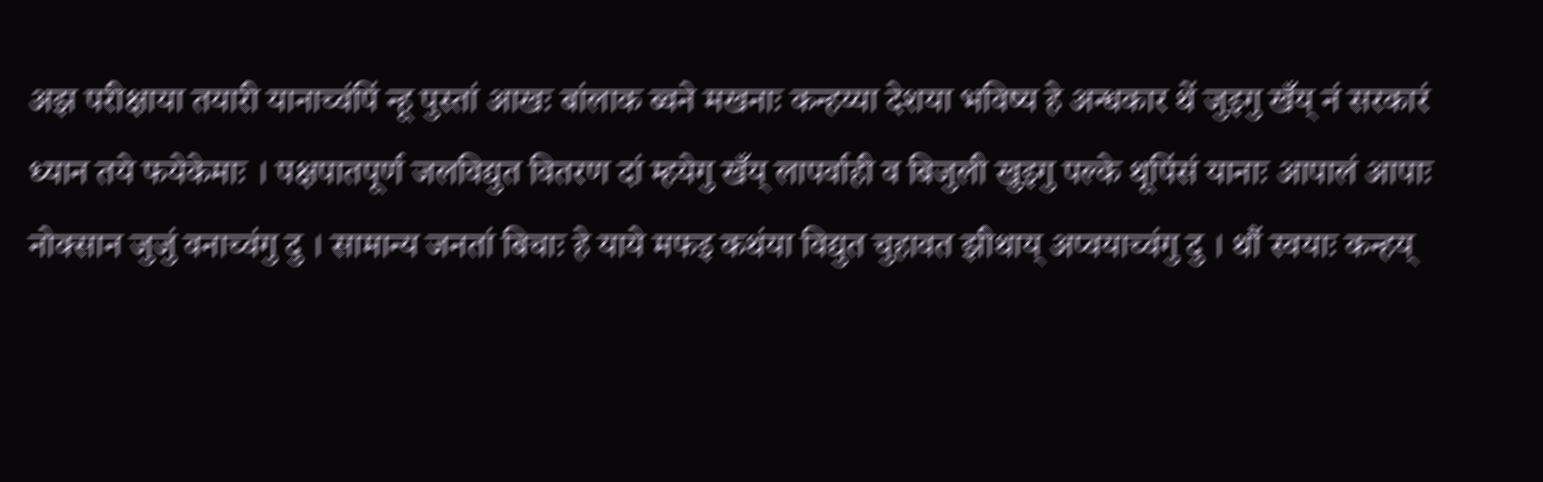अझ परीक्षाया तयारी यानाच्वंपिं न्हू पुस्तां आखः बांलाक ब्वने मखनाः कन्हय्या देशया भविष्य हे अन्धकार थें जुइगु खँय् नं सरकारं ध्यान तये फयेकेमाः । पक्षपातपूर्ण जलविद्युत वितरण दां म्हयेगु खँय् लापर्वाही व बिजुली खुइगु पल्के थूपिंसं यानाः आपालं आपाः नोक्सान जुजुं वनाच्वंगु दु । सामान्य जनतां बिचाः हे याये मफइ कथंया विद्युत चुहावत झीथाय् अप्वयाच्वंगु दु । थौं स्वयाः कन्हय्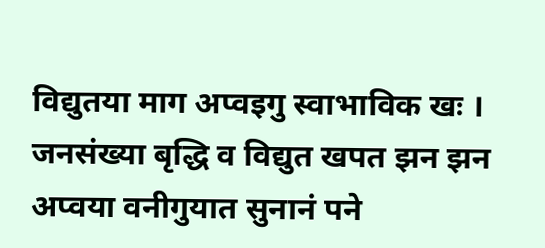विद्युतया माग अप्वइगु स्वाभाविक खः । जनसंख्या बृद्धि व विद्युत खपत झन झन अप्वया वनीगुयात सुनानं पने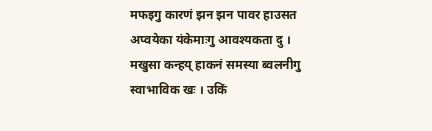मफइगु कारणं झन झन पावर हाउसत अप्वयेका यंकेमाःगु आवश्यकता दु । मखुसा कन्हय् हाकनं समस्या ब्वलनीगु स्वाभाविक खः । उकिं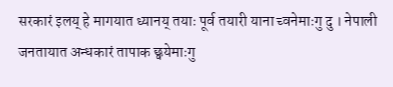सरकारं इलय् हे मागयात ध्यानय् तयाः पूर्व तयारी याना च्वनेमाःगु दु । नेपाली जनतायात अन्धकारं तापाक छ्वयेमाःगु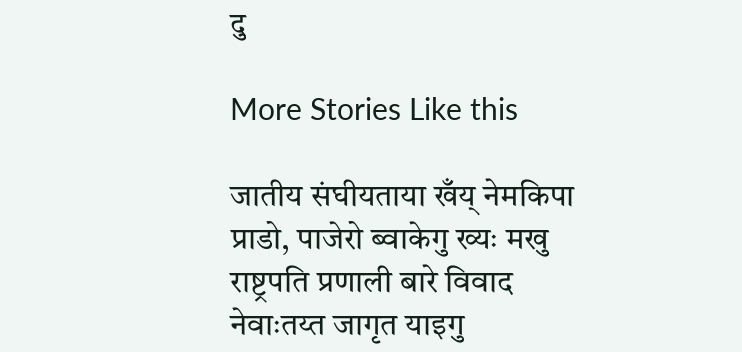दु

More Stories Like this

जातीय संघीयताया खँय् नेमकिपा
प्राडो, पाजेरो ब्वाकेगु ख्यः मखु
राष्ट्रपति प्रणाली बारे विवाद
नेवाःतय्त जागृत याइगु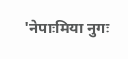'नेपाःमिया नुगः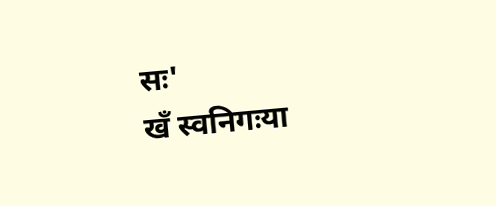सः'
खँ स्वनिगःया